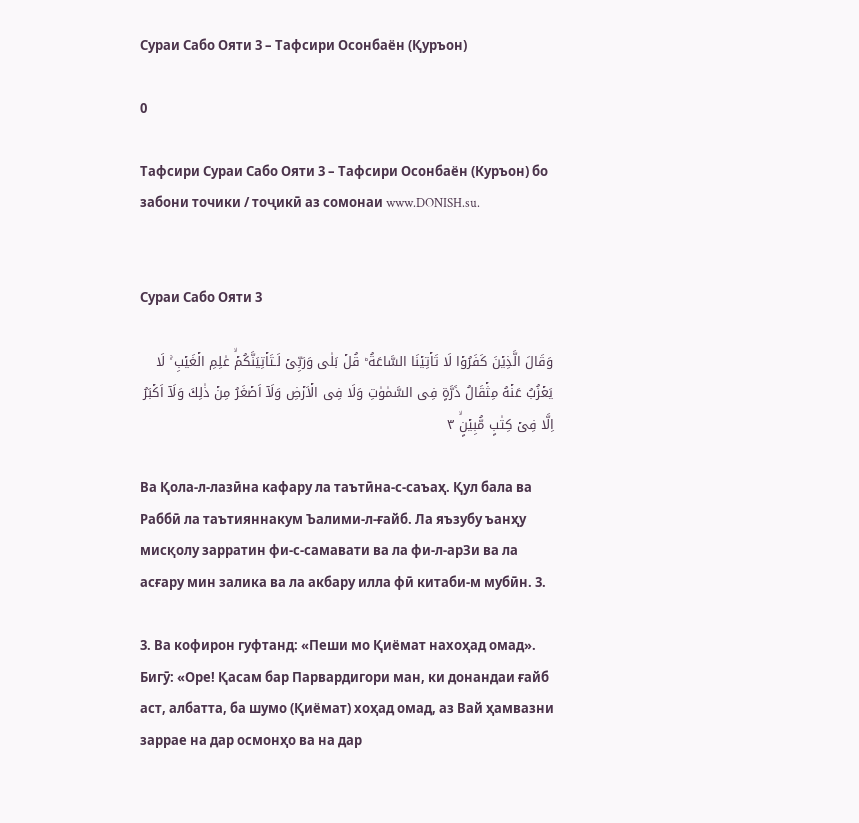Сураи Сабо Ояти 3 – Тафсири Осонбаён (Қуръон)

0

Тафсири Сураи Сабо Ояти 3 – Тафсири Осонбаён (Куръон) бо забони точики / тоҷикӣ аз сомонаи www.DONISH.su.


Сураи Сабо Ояти 3

وَقَالَ الَّذِيۡنَ كَفَرُوۡا لَا تَاۡتِيۡنَا السَّاعَةُ ؕ قُلۡ بَلٰى وَرَبِّىۡ لَـتَاۡتِيَنَّكُمۡۙ عٰلِمِ الۡغَيۡبِ ۚ لَا يَعۡزُبُ عَنۡهُ مِثۡقَالُ ذَرَّةٍ فِى السَّمٰوٰتِ وَلَا فِى الۡاَرۡضِ وَلَاۤ اَصۡغَرُ مِنۡ ذٰلِكَ وَلَاۤ اَكۡبَرُ اِلَّا فِىۡ كِتٰبٍ مُّبِيۡنٍۙ ٣

Ва Қола-л-лазӣна кафару ла таътӣна-с-саъаҳ. Қул бала ва Раббӣ ла таътияннакум Ъалими-л-ғайб. Ла яъзубу ъанҳу мисқолу зарратин фи-с-самавати ва ла фи-л-арЗи ва ла асғару мин залика ва ла акбару илла фӣ китаби-м мубӣн. 3.

3. Ва кофирон гуфтанд: «Пеши мо Қиёмат нахоҳад омад». Бигӯ: «Оре! Қасам бар Парвардигори ман, ки донандаи ғайб аст, албатта, ба шумо (Қиёмат) хоҳад омад, аз Вай ҳамвазни заррае на дар осмонҳо ва на дар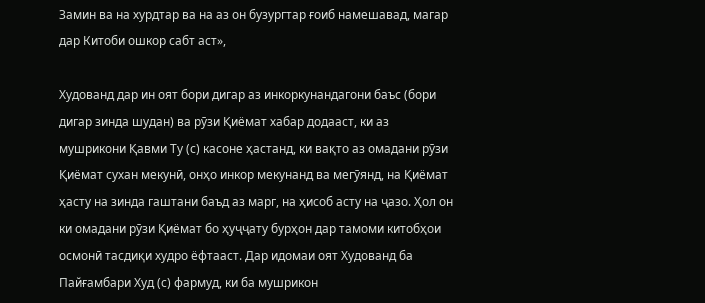Замин ва на хурдтар ва на аз он бузургтар ғоиб намешавад, магар дар Китоби ошкор сабт аст»,

Худованд дар ин оят бори дигар аз инкоркунандагони баъс (бори дигар зинда шудан) ва рӯзи Қиёмат хабар додааст, ки аз мушрикони Қавми Ту (с) касоне ҳастанд, ки вақто аз омадани рӯзи Қиёмат сухан мекунӣ, онҳо инкор мекунанд ва мегӯянд, на Қиёмат ҳасту на зинда гаштани баъд аз марг, на ҳисоб асту на ҷазо. Ҳол он ки омадани рӯзи Қиёмат бо ҳуҷҷату бурҳон дар тамоми китобҳои осмонӣ тасдиқи худро ёфтааст. Дар идомаи оят Худованд ба Пайғамбари Худ (с) фармуд, ки ба мушрикон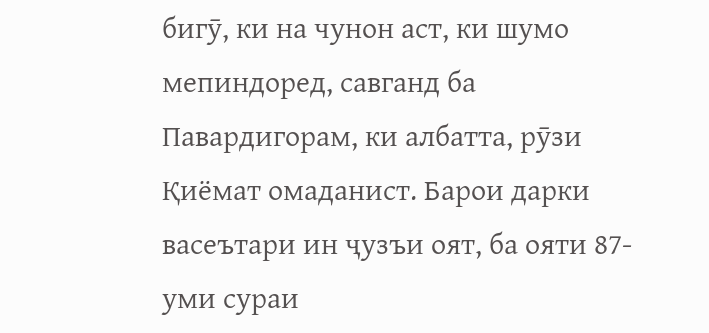бигӯ, ки на чунон аст, ки шумо мепиндоред, савганд ба Павардигорам, ки албатта, рӯзи Қиёмат омаданист. Барои дарки васеътари ин ҷузъи оят, ба ояти 87-уми сураи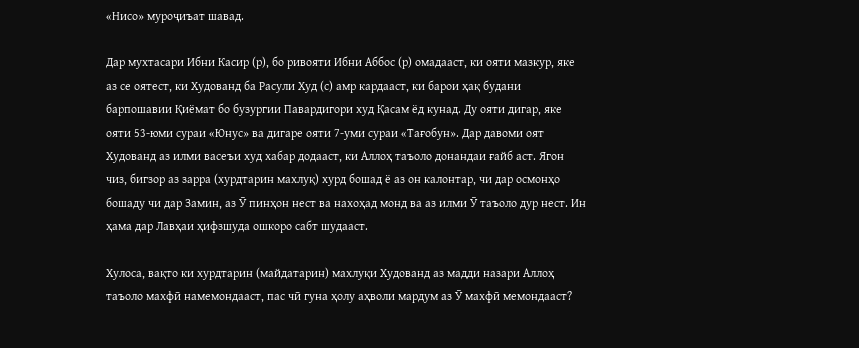«Нисо» муроҷиъат шавад.

Дар мухтасари Ибни Касир (р), бо ривояти Ибни Аббос (р) омадааст, ки ояти мазкур, яке аз се оятест, ки Худованд ба Расули Худ (с) амр кардааст, ки барои ҳақ будани барпошавии Қиёмат бо бузургии Павардигори худ Қасам ёд кунад. Ду ояти дигар, яке ояти 53-юми сураи «Юнус» ва дигаре ояти 7-уми сураи «Тағобун». Дар давоми оят Худованд аз илми васеъи худ хабар додааст, ки Аллоҳ таъоло донандаи ғайб аст. Ягон чиз, бигзор аз зарра (хурдтарин махлуқ) хурд бошад ё аз он калонтар, чи дар осмонҳо бошаду чи дар Замин, аз Ӯ пинҳон нест ва нахоҳад монд ва аз илми Ӯ таъоло дур нест. Ин ҳама дар Лавҳаи ҳифзшуда ошкоро сабт шудааст.

Хулоса, вақто ки хурдтарин (майдатарин) махлуқи Худованд аз мадди назари Аллоҳ таъоло махфӣ намемондааст, пас чӣ гуна ҳолу аҳволи мардум аз Ӯ махфӣ мемондааст?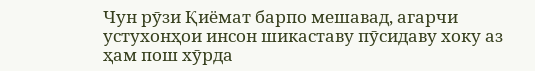Чун рӯзи Қиёмат барпо мешавад, агарчи устухонҳои инсон шикаставу пӯсидаву хоку аз ҳам пош хӯрда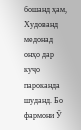бошанд ҳам, Худованд медонад онҳо дар куҷо пароканда шуданд. Бо фармони Ӯ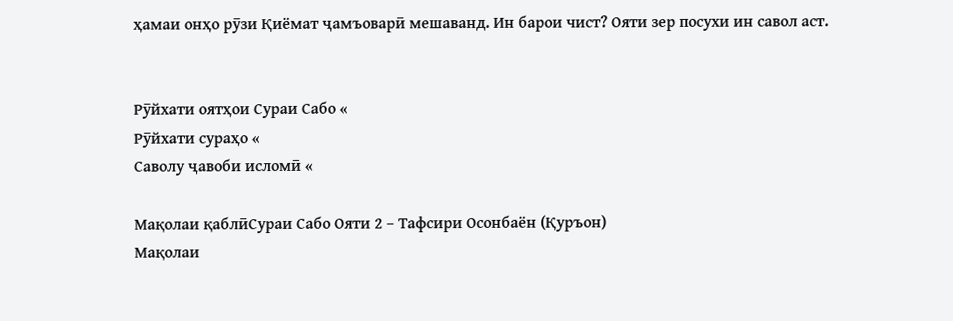ҳамаи онҳо рӯзи Қиёмат ҷамъоварӣ мешаванд. Ин барои чист? Ояти зер посухи ин савол аст.


Рӯйхати оятҳои Сураи Сабо «
Рӯйхати сураҳо «
Саволу ҷавоби исломӣ «

Мақолаи қаблӣСураи Сабо Ояти 2 – Тафсири Осонбаён (Қуръон)
Мақолаи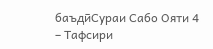баъдӣСураи Сабо Ояти 4 – Тафсири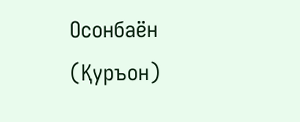Осонбаён (Қуръон)